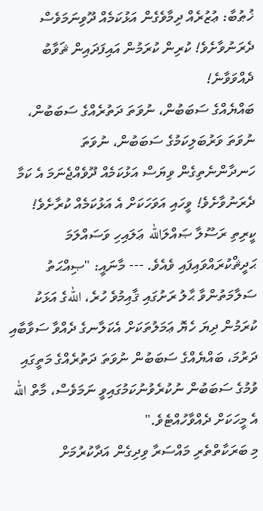ޚުޠުބާ: ޢުޒުރެއް ދިމާވެގެން އަޅުކަމެއް ދޫވިނަމަވެސް ދެރަނުވާށެވެ! ކުރިން ކުރަމުން އައިފަދައިން ޘަވާބު ދެއްވަވާނެ!
ބައްޔެއްގެ ސަބަބުން، ނުވަތަ ދަތުރެއްގެ ސަބަބުން، ނުވަތަ ވަރުބަލިކަމުގެ ސަބަބުން، ނުވަތަ ހަނދާންނެތިގެން ވިޔަސް އަޅުކަމެއް ދޫވެއްޖެނަމަ އެ ކަމާ ދެރަނުވާށެވެ! ވީހައި އަވަހަކަށް އެ އަޅުކަމެއް ކުރާށެވެ! ކީރިތި ރަސޫލާ ޞައްލަالله ޢަލައިހި ވަސައްލަމަ ޙަދީޘްކުރައްވައިފައި ވެއެވެ. --- މާނައީ: "ޞިއްޙަތު ސަލާމަތުންވާ ޙާލު ރަށުގައި ޤާއިމުވެ ހުރެ، اللهގެ އަޅަކު ކުރަމުން ދިޔަ ހެޔޮ ޢަމަލުތަކަށް އެކަލާނގެ ދެއްވާ ސަވާބާއި ދަރުމަ، ބައްޔެއްގެ ސަބަބުން ނުވަތަ ދަތުރެއްގެ މަތީގައި ވުމުގެ ސަބަބުން ނުކުރެވުނުކަމުގައިވީ ނަމަވެސް، މާތް الله އެ މީހަކަށް ދެއްވާހުއްޓެވެ."
މި ބަރަކާތްތެރި މައްސަރާ ވިދިގެން އަދާކުރުމަށް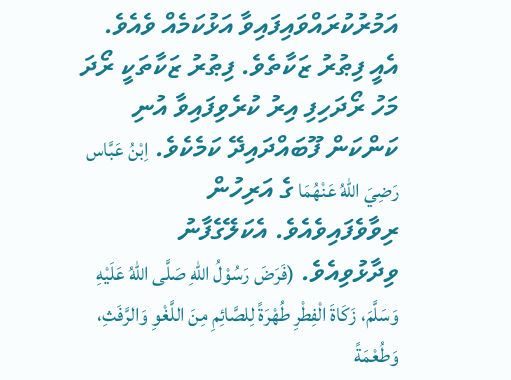އަމުރުކުރައްވައިފައިވާ އަޅުކަމެއް ވެއެވެ. އެއީ ފިޠުރު ޒަކާތެވެ. ފިޠުރު ޒަކާތަކީ ރޯދަ މަހު ރޯދަހިފި އިރު ކުރެވިފައިވާ އުނި ކަންކަން ފޫބައްދައިދޭ ކަމެކެވެ. اِبْنُ عَبَّاس رَضِيَ اللهُ عَنْهُمَا ގެ އަރިހުން ރިވާވެފައިވެއެވެ. އެކަލޭގެފާނު ވިދާޅުވިއެވެ. (فَرَضَ رَسُوْلُ اللهِ صَلَّى اللهُ عَلَيْهِ وَسَلَّمَ، زَكَاةَ الْفِطْرِ طُهْرَةً لِلصَّائِمِ مِنَ اللَّغْوِ وَالرَّفَثِ، وَطُعْمَةً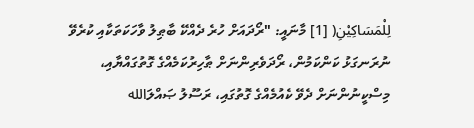لِلْمَسَاكِيْنِ( [1] މާނައީ: "ރޯދައަށް ހުރެ ދެއްކޭ ބާޠިލު ވާހަކަތަކާއި ކުރެވޭ ނުރަނގަޅު ކަންކަމުން، ރޯދަވެރިންނަށް ޠާހިރުކަމެއްގެ ގޮތުގައްޔާއި، މިސްކީނުންނަށް ދެވޭ ކެއުމެއްގެ ގޮތުގައި، ރަސޫލު ޞައްލަالله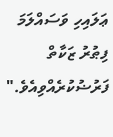ޢަލައިހި ވަސައްލަމަ ފިޠުރު ޒަކާތް ފަރުޟުކުރެއްވިއެވެ."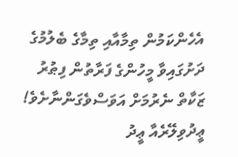އެހެންކަމުން ތިމާއާއި ތިމާގެ ބެލުމުގެ ދަށުގައިވާ މީހުންގެ ފަރާތުން ފިޠުރު ޒަކާތް ނެރުމަށް އަވަސްވެގަންނާށެވެ! ޢީދުވިލޭރެއާ ޢީދު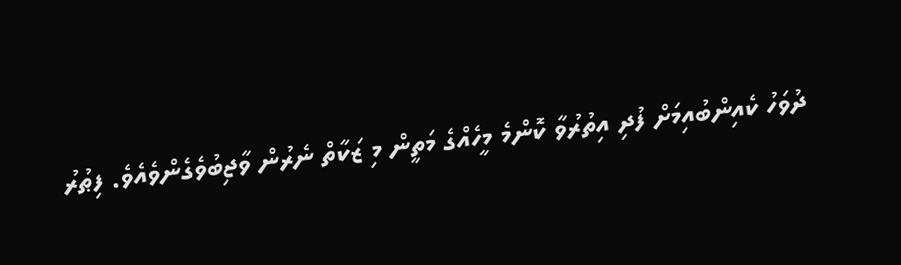ދުވަހު ކެއިންބުއިމަށް ފުދި އިތުރުވާ ކޮންމެ މީހެއްގެ މަތީން މި ޒަކާތް ނެރުން ވާޖިބުވެގެންވެއެވެ. ފިޠުރު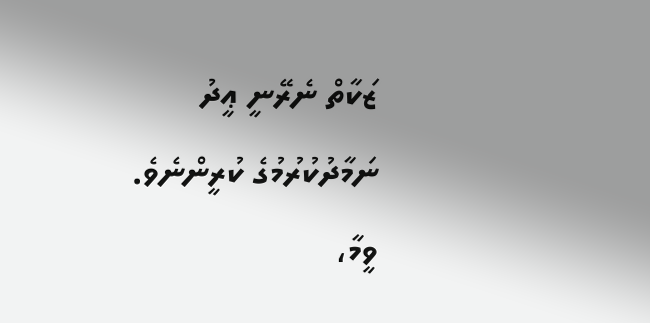ޒަކާތް ނެރޭނީ ޢީދު ނަމާދުކުރުމުގެ ކުރީންނެވެ. ވީމާ،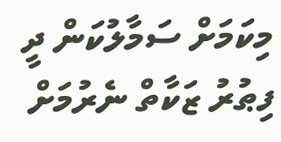މިކަމަށް ސަމާލުކަން ދީ ފިޠުރު ޒަކާތް ނެރުމަށް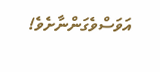އަވަސްވެގަންނާށެވެ!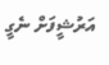އަރުޝީފަށް ނެގީ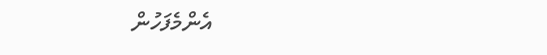އެންމެފަހުން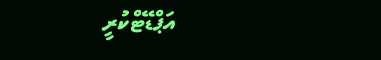އަޕްޑޭޓްކުރީ